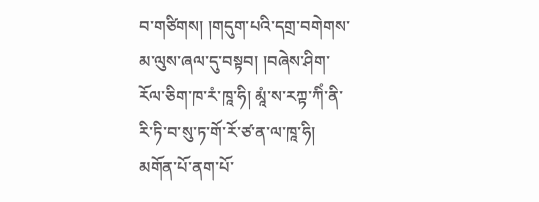བ་གཙིགས། །གདུག་པའི་དགྲ་བགེགས་མ་ལུས་ཞལ་དུ་བསྟབ། །བཞེས་ཤིག་རོལ་ཅིག་ཁ་རཾ་ཁཱ་ཧི། མཱཾ་ས་རཀྟ་ཀིཾ་ནི་རི་ཏི་བ་སུ་ཏ་གོ་རོ་ཙ་ན་ལ་ཁཱ་ཧི། མགོན་པོ་ནག་པོ་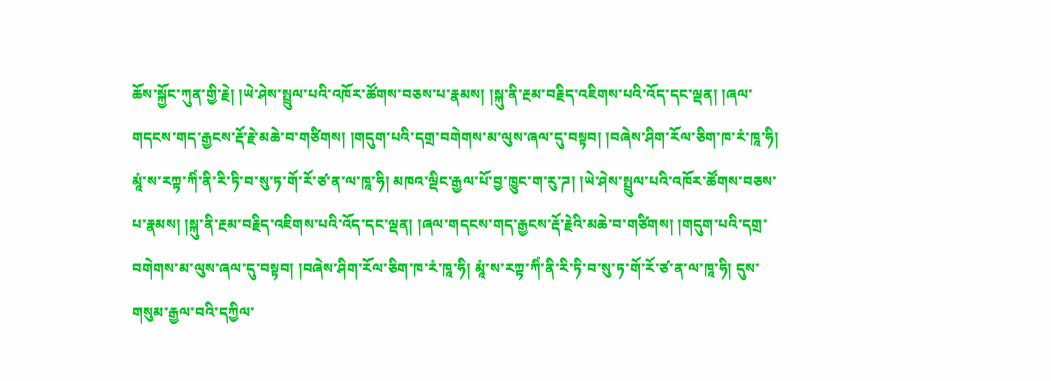ཆོས་སྐྱོང་ཀུན་གྱི་རྗེ། །ཡེ་ཤེས་སྤྲུལ་པའི་འཁོར་ཚོགས་བཅས་པ་རྣམས། །སྐུ་ནི་རྔམ་བརྗིད་འཇིགས་པའི་འོད་དང་ལྡན། །ཞལ་གདངས་གད་རྒྱངས་རྡོ་རྗེ་མཆེ་བ་གཙིགས། །གདུག་པའི་དགྲ་བགེགས་མ་ལུས་ཞལ་དུ་བསྟབ། །བཞེས་ཤིག་རོལ་ཅིག་ཁ་རཾ་ཁཱ་ཧི། མཱཾ་ས་རཀྟ་ཀིཾ་ནི་རི་ཏི་བ་སུ་ཏ་གོ་རོ་ཙ་ན་ལ་ཁཱ་ཧི། མཁའ་ལྡིང་རྒྱལ་པོ་བྱ་ཁྱུང་ག་རུ་ཌ། །ཡེ་ཤེས་སྤྲུལ་པའི་འཁོར་ཚོགས་བཅས་པ་རྣམས། །སྐུ་ནི་རྔམ་བརྗིད་འཇིགས་པའི་འོད་དང་ལྡན། །ཞལ་གདངས་གད་རྒྱངས་རྡོ་རྗེའི་མཆེ་བ་གཙིགས། །གདུག་པའི་དགྲ་བགེགས་མ་ལུས་ཞལ་དུ་བསྟབ། །བཞེས་ཤིག་རོལ་ཅིག་ཁ་རཾ་ཁཱ་ཧི། མཱཾ་ས་རཀྟ་ཀིཾ་ནི་རི་ཏི་བ་སུ་ཏ་གོ་རོ་ཙ་ན་ལ་ཁཱ་ཧི། དུས་གསུམ་རྒྱལ་བའི་དཀྱིལ་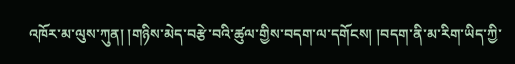འཁོར་མ་ལུས་ཀུན། །གཉིས་མེད་བརྩེ་བའི་ཚུལ་གྱིས་བདག་ལ་དགོངས། །བདག་ནི་མ་རིག་ཡིད་ཀྱི་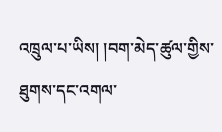འཁྲུལ་པ་ཡིས། །བག་མེད་ཚུལ་གྱིས་ཐུགས་དང་འགལ་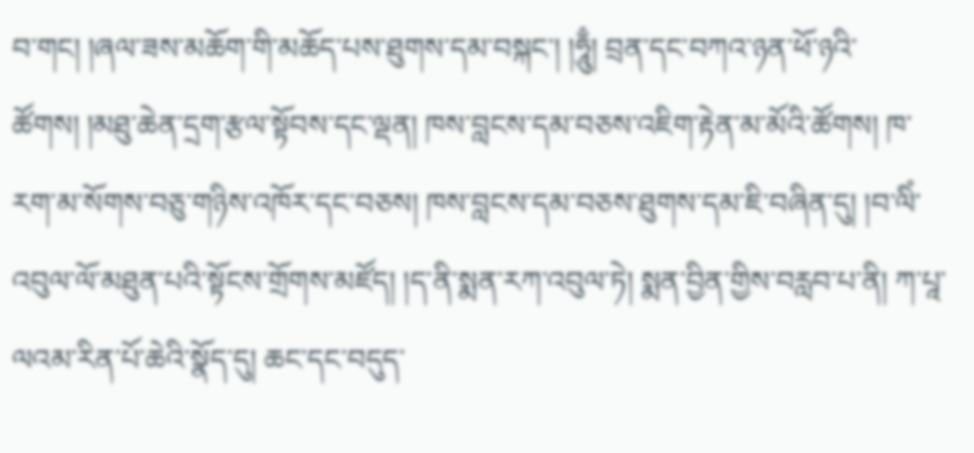བ་གང། །ཞལ་ཟས་མཆོག་གི་མཆོད་པས་ཐུགས་དམ་བསྐང་། །ཧཱུྃ། བྲན་དང་བཀའ་ཉན་ཕོ་ཉའི་ཚོགས། །མཐུ་ཆེན་དྲག་རྩལ་སྟོབས་དང་ལྡན། ཁས་བླངས་དམ་བཅས་འཇིག་རྟེན་མ་མོའི་ཚོགས། ཁ་རག་མ་སོགས་བཅུ་གཉིས་འཁོར་དང་བཅས། ཁས་བླངས་དམ་བཅས་ཐུགས་དམ་ཇི་བཞིན་དུ། །བ་ལིཾ་འབུལ་ལོ་མཐུན་པའི་སྟོངས་གྲོགས་མཛོད། །ད་ནི་སྨན་རཀ་འབུལ་ཏེ། སྨན་བྱིན་གྱིས་བརླབ་པ་ནི། ཀ་པཱ་ལའམ་རིན་པོ་ཆེའི་སྣོད་དུ། ཆང་དང་བདུད་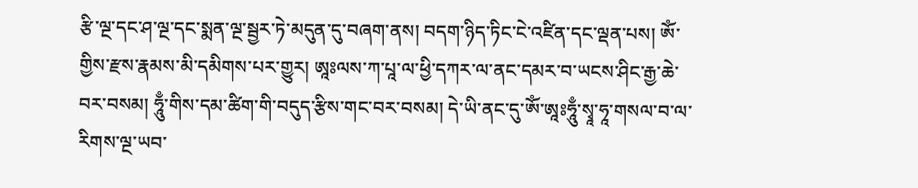རྩི་ལྔ་དང་ཤ་ལྔ་དང་སྨན་ལྔ་སྦྱར་ཏེ་མདུན་དུ་བཞག་ནས། བདག་ཉིད་ཏིང་ངེ་འཛིན་དང་ལྡན་པས། ཨོཾ་གྱིས་རྫས་རྣམས་མི་དམིགས་པར་གྱུར། ཨཱཿལས་ཀ་པཱ་ལ་ཕྱི་དཀར་ལ་ནང་དམར་བ་ཡངས་ཤིང་རྒྱ་ཆེ་བར་བསམ། ཧཱུྃ་གིས་དམ་ཚིག་གི་བདུད་རྩིས་གང་བར་བསམ། དེ་ཡི་ནང་དུ་ཨོཾ་ཨཱཿཧཱུྃ་སྭཱ་ཧཱ་གསལ་བ་ལ་རིགས་ལྔ་ཡབ་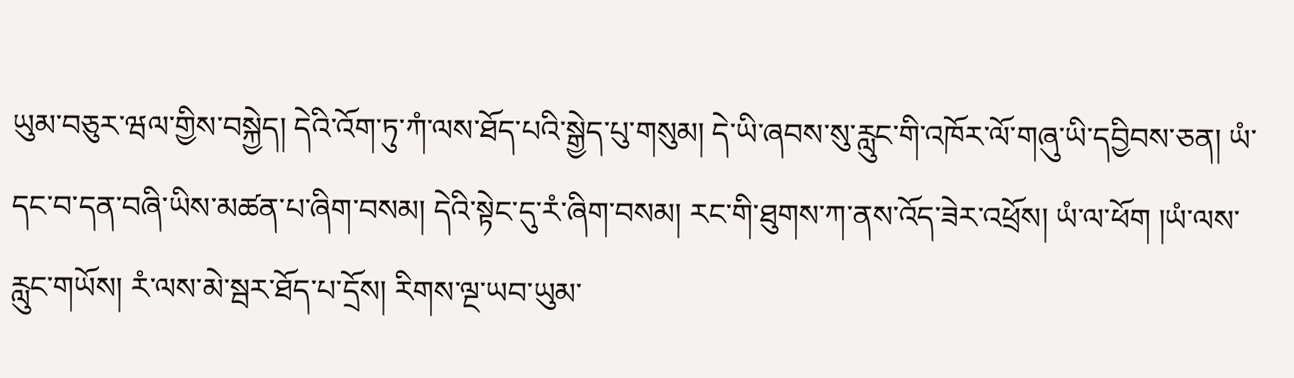ཡུམ་བཅུར་ཝལ་གྱིས་བསྐྱེད། དེའི་འོག་ཏུ་ཀཾ་ལས་ཐོད་པའི་སྒྱེད་པུ་གསུམ། དེ་ཡི་ཞབས་སུ་རླུང་གི་འཁོར་ལོ་གཞུ་ཡི་དབྱིབས་ཅན། ཡཾ་དང་བ་དན་བཞི་ཡིས་མཚན་པ་ཞིག་བསམ། དེའི་སྟེང་དུ་རཾ་ཞིག་བསམ། རང་གི་ཐུགས་ཀ་ནས་འོད་ཟེར་འཕྲོས། ཡཾ་ལ་ཕོག །ཡཾ་ལས་རླུང་གཡོས། རཾ་ལས་མེ་སྦར་ཐོད་པ་དྲོས། རིགས་ལྔ་ཡབ་ཡུམ་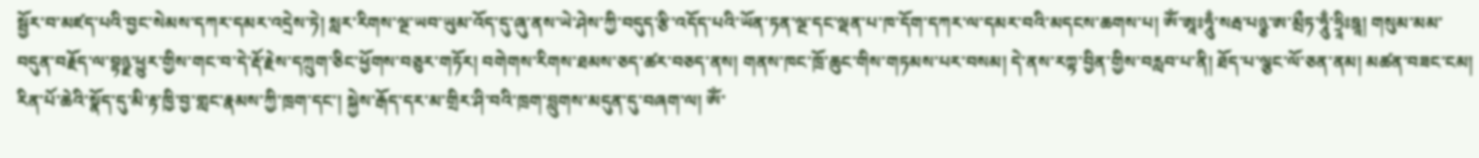སྦྱོར་བ་མཛད་པའི་བྱང་སེམས་དཀར་དམར་འདྲེས་ཏེ། སླར་རིགས་ལྔ་ཡབ་ཡུམ་འོད་དུ་ཞུ་ནས་ཡེ་ཤེས་ཀྱི་བདུད་རྩི་འདོད་པའི་ཡོན་ཏན་ལྔ་དང་ལྡན་པ་ཁ་དོག་དཀར་ལ་དམར་བའི་མདངས་ཆགས་པ། ཨོཾ་ཨཱཿཧཱུྃ་སརྦ་པཉྩ་ཨ་མྲྀཏ་ཧཱུྃ་ཧྲཱིཿཋཱ། གསུམ་མམ་བདུན་བརྗོད་ལ་བྷཉྫ་ཕྱུར་གྱིས་གང་བ་དེ་རྡོ་རྗེས་དཀྲུག་ཅིང་ཕྱོགས་བཅུར་གཏོར། བགེགས་རིགས་ཐམས་ཅད་ཚར་བཅད་ནས། གནས་ཁང་ཁྲོ་ཆུང་གིས་གཏམས་པར་བསམ། དེ་ནས་རཀྟ་བྱིན་གྱིས་བརླབ་པ་ནི། ཐོད་པ་ལྕང་ལོ་ཅན་ནམ། མཚན་བཟང་ངམ། རིན་པོ་ཆེའི་སྣོད་དུ་མི་རྟ་ཁྱི་བྱ་གླང་རྣམས་ཀྱི་ཁྲག་དང་། སྐྱེས་རྒོད་དར་མ་གྲིར་ཤི་བའི་ཁྲག་བླུགས་མདུན་དུ་བཞག་ལ། ཨོཾ་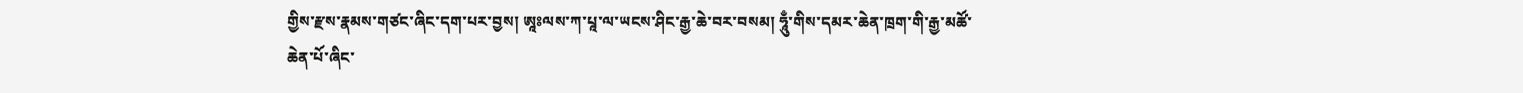གྱིས་རྫས་རྣམས་གཙང་ཞིང་དག་པར་བྱས། ཨཱཿལས་ཀ་པཱ་ལ་ཡངས་ཤིང་རྒྱ་ཆེ་བར་བསམ། ཧཱུྃ་གིས་དམར་ཆེན་ཁྲག་གི་རྒྱ་མཚོ་ཆེན་པོ་ཞིང་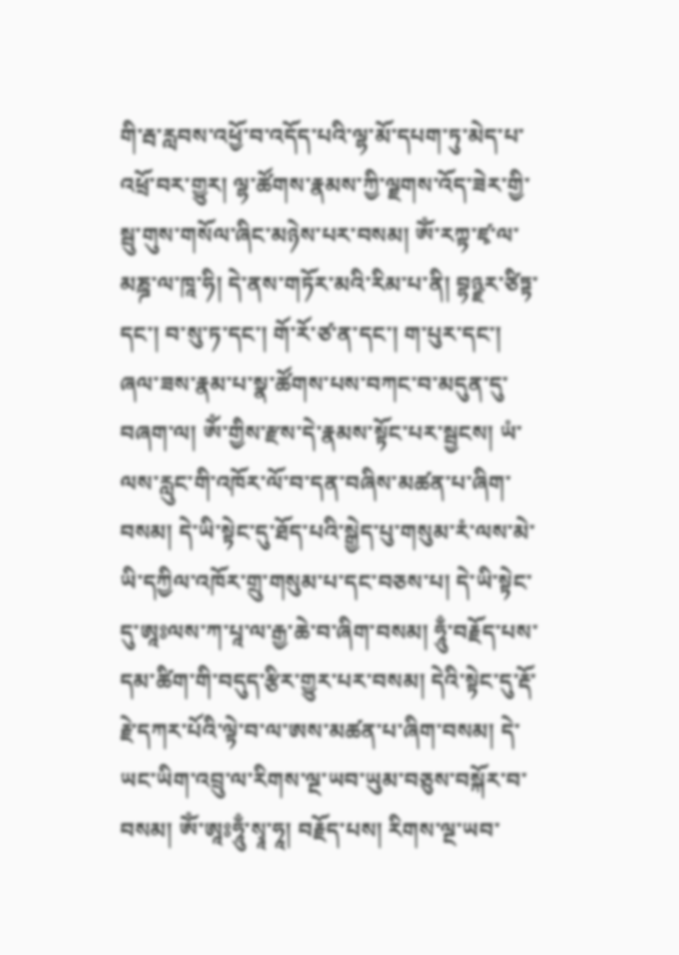གི་རྦ་རླབས་འཕྱོ་བ་འདོད་པའི་ལྷ་མོ་དཔག་ཏུ་མེད་པ་འཕྲོ་བར་གྱུར། ལྷ་ཚོགས་རྣམས་ཀྱི་ལྗགས་འོད་ཟེར་གྱི་སྦུ་གུས་གསོལ་ཞིང་མཉེས་པར་བསམ། ཨོཾ་རཀྟ་ཛྭ་ལ་མཎྜ་ལ་ཁཱ་ཧི། དེ་ནས་གཏོར་མའི་རིམ་པ་ནི། བྷཉྫར་ཙིཏྟ་དང་། བ་སུ་ཏ་དང་། གོ་རོ་ཙ་ན་དང་། ག་པུར་དང་། ཞལ་ཟས་རྣམ་པ་སྣ་ཚོགས་པས་བཀང་བ་མདུན་དུ་བཞག་ལ། ཨོཾ་གྱིས་རྫས་དེ་རྣམས་སྟོང་པར་སྦྱངས། ཡཾ་ལས་རླུང་གི་འཁོར་ལོ་བ་དན་བཞིས་མཚན་པ་ཞིག་བསམ། དེ་ཡི་སྟེང་དུ་ཐོད་པའི་སྒྱེད་པུ་གསུམ་རཾ་ལས་མེ་ཡི་དཀྱིལ་འཁོར་གྲུ་གསུམ་པ་དང་བཅས་པ། དེ་ཡི་སྟེང་དུ་ཨཱཿལས་ཀ་པཱ་ལ་རྒྱ་ཆེ་བ་ཞིག་བསམ། ཧཱུྃ་བརྗོད་པས་དམ་ཚིག་གི་བདུད་རྩིར་གྱུར་པར་བསམ། དེའི་སྟེང་དུ་རྡོ་རྗེ་དཀར་པོའི་ལྟེ་བ་ལ་ཨས་མཚན་པ་ཞིག་བསམ། དེ་ཡང་ཡིག་འབྲུ་ལ་རིགས་ལྔ་ཡབ་ཡུམ་བཅུས་བསྐོར་བ་བསམ། ཨོཾ་ཨཱཿཧཱུྃ་སྭཱ་ཧཱ། བརྗོད་པས། རིགས་ལྔ་ཡབ་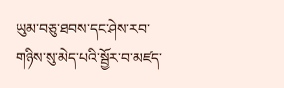ཡུམ་བཅུ་ཐབས་དང་ཤེས་རབ་གཉིས་སུ་མེད་པའི་སྦྱོར་བ་མཛད་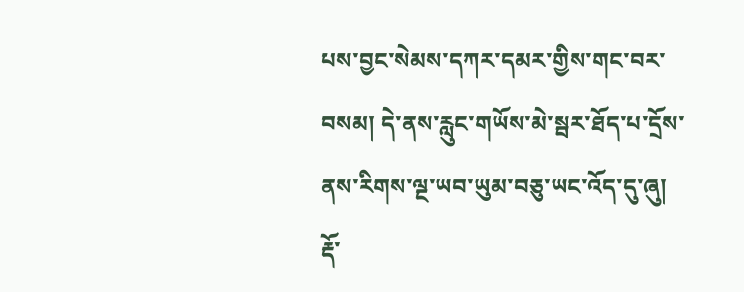པས་བྱང་སེམས་དཀར་དམར་གྱིས་གང་བར་བསམ། དེ་ནས་རླུང་གཡོས་མེ་སྦར་ཐོད་པ་དྲོས་ནས་རིགས་ལྔ་ཡབ་ཡུམ་བཅུ་ཡང་འོད་དུ་ཞུ། རྡོ་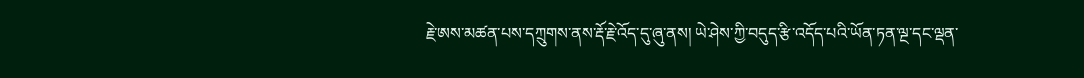རྗེ་ཨས་མཚན་པས་དཀྲུགས་ནས་རྡོ་རྗེ་འོད་དུ་ཞུ་ནས། ཡེ་ཤེས་ཀྱི་བདུད་རྩི་འདོད་པའི་ཡོན་ཏན་ལྔ་དང་ལྡན་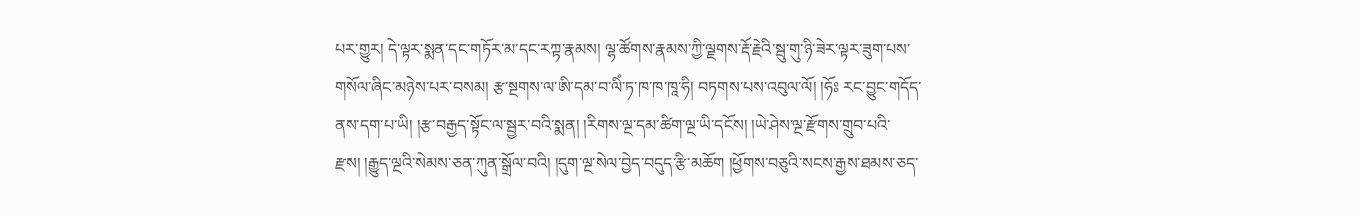པར་གྱུར། དེ་ལྟར་སྨན་དང་གཏོར་མ་དང་རཀྟ་རྣམས། ལྷ་ཚོགས་རྣམས་ཀྱི་ལྗགས་རྡོ་རྗེའི་སྦུ་གུ་ཉི་ཟེར་ལྟར་ཟུག་པས་གསོལ་ཞིང་མཉེས་པར་བསམ། རྩ་སྔགས་ལ་ཨི་དམ་བ་ལིཾ་ཏ་ཁ་ཁ་ཁཱ་ཧི། བཏགས་པས་འབུལ་ལོ། །ཧོཿ རང་བྱུང་གདོད་ནས་དག་པ་ཡི། །རྩ་བརྒྱད་སྟོང་ལ་སྦྱར་བའི་སྨན། །རིགས་ལྔ་དམ་ཚིག་ལྔ་ཡི་དངོས། །ཡེ་ཤེས་ལྔ་རྫོགས་གྲུབ་པའི་རྫས། །རྒྱུད་ལྔའི་སེམས་ཅན་ཀུན་སྒྲོལ་བའི། །དུག་ལྔ་སེལ་བྱེད་བདུད་རྩི་མཆོག །ཕྱོགས་བཅུའི་སངས་རྒྱས་ཐམས་ཅད་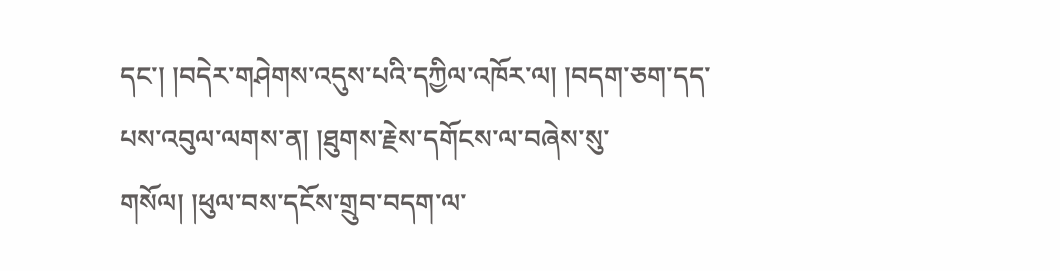དང་། །བདེར་གཤེགས་འདུས་པའི་དཀྱིལ་འཁོར་ལ། །བདག་ཅག་དད་པས་འབུལ་ལགས་ན། །ཐུགས་རྗེས་དགོངས་ལ་བཞེས་སུ་གསོལ། །ཕུལ་བས་དངོས་གྲུབ་བདག་ལ་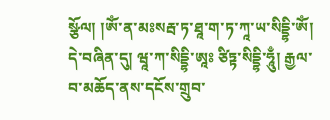སྩོལ། །ཨོཾ་ན་མཿསརྦ་ཏ་ཐཱ་ག་ཏ་ཀཱ་ཡ་སིདྡྷི་ཨོཾ། དེ་བཞིན་དུ། ཝཱ་ཀ་སིདྡྷི་ཨཱཿ ཙིཏྟ་སིདྡྷི་ཧཱུྃ། རྒྱལ་བ་མཆོད་ནས་དངོས་གྲུབ་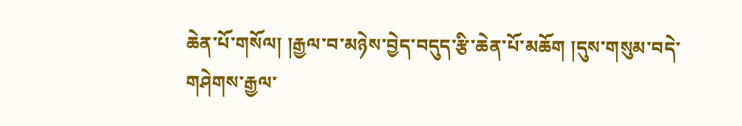ཆེན་པོ་གསོལ། །རྒྱལ་བ་མཉེས་བྱེད་བདུད་རྩི་ཆེན་པོ་མཆོག །དུས་གསུམ་བདེ་གཤེགས་རྒྱལ་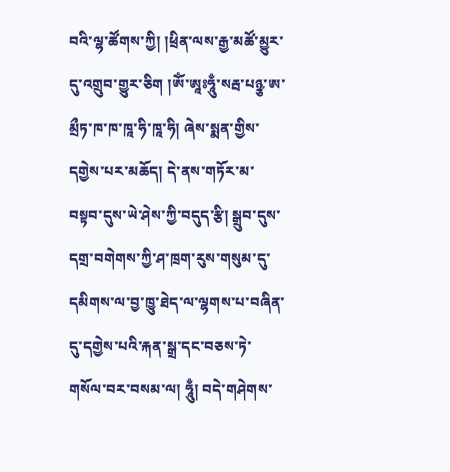བའི་ལྷ་ཚོགས་ཀྱི། །ཕྲིན་ལས་རྒྱ་མཚོ་མྱུར་དུ་འགྲུབ་གྱུར་ཅིག །ཨོཾ་ཨཱཿཧཱུྃ་སརྦ་པཉྩ་ཨ་མྲྀཏ་ཁ་ཁ་ཁཱ་ཧི་ཁཱ་ཧི། ཞེས་སྨན་གྱིས་དགྱེས་པར་མཆོད། དེ་ནས་གཏོར་མ་བསྟབ་དུས་ཡེ་ཤེས་ཀྱི་བདུད་རྩི། སྒྲུབ་དུས་དགྲ་བགེགས་ཀྱི་ཤ་ཁྲག་རུས་གསུམ་དུ་དམིགས་ལ་བྱ་ཁྱུ་ཐེད་ལ་ལྷགས་པ་བཞིན་དུ་དགྱེས་པའི་རྐན་སྒྲ་དང་བཅས་ཏེ་གསོལ་བར་བསམ་ལ། ཧཱུྃ། བདེ་གཤེགས་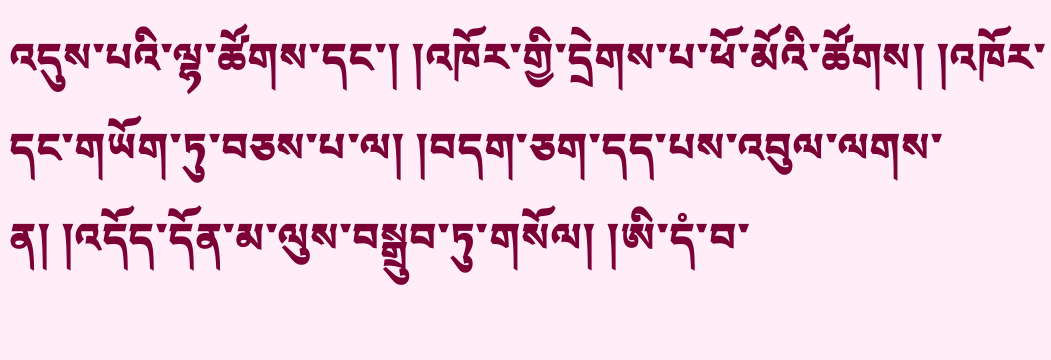འདུས་པའི་ལྷ་ཚོགས་དང་། །འཁོར་གྱི་དྲེགས་པ་ཕོ་མོའི་ཚོགས། །འཁོར་དང་གཡོག་ཏུ་བཅས་པ་ལ། །བདག་ཅག་དད་པས་འབུལ་ལགས་ན། །འདོད་དོན་མ་ལུས་བསྒྲུབ་ཏུ་གསོལ། །ཨི་དཾ་བ་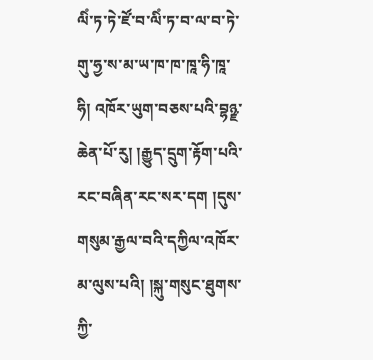ལིཾ་ཏ་ཏེ་ཛོ་བ་ལིཾ་ཏ་བ་ལ་བ་ཏེ་གུ་ཧྱ་ས་མ་ཡ་ཁ་ཁ་ཁཱ་ཧི་ཁཱ་ཧི། འཁོར་ཡུག་བཅས་པའི་བྷཉྫ་ཆེན་པོ་རུ། །རྒྱུད་དྲུག་རྟོག་པའི་རང་བཞིན་རང་སར་དག །དུས་གསུམ་རྒྱལ་བའི་དཀྱིལ་འཁོར་མ་ལུས་པའི། །སྐུ་གསུང་ཐུགས་ཀྱི་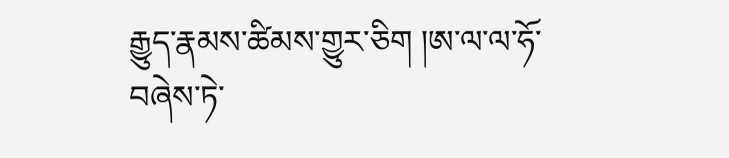རྒྱུད་རྣམས་ཚིམས་གྱུར་ཅིག །ཨ་ལ་ལ་ཧོ་བཞེས་ཏེ་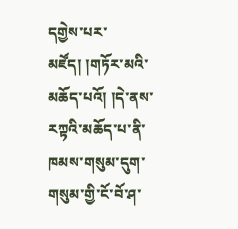དགྱེས་པར་མཛོད། །གཏོར་མའི་མཆོད་པའོ། །དེ་ནས་རཀྟའི་མཆོད་པ་ནི་ཁམས་གསུམ་དུག་གསུམ་གྱི་ངོ་བོ་ཤ་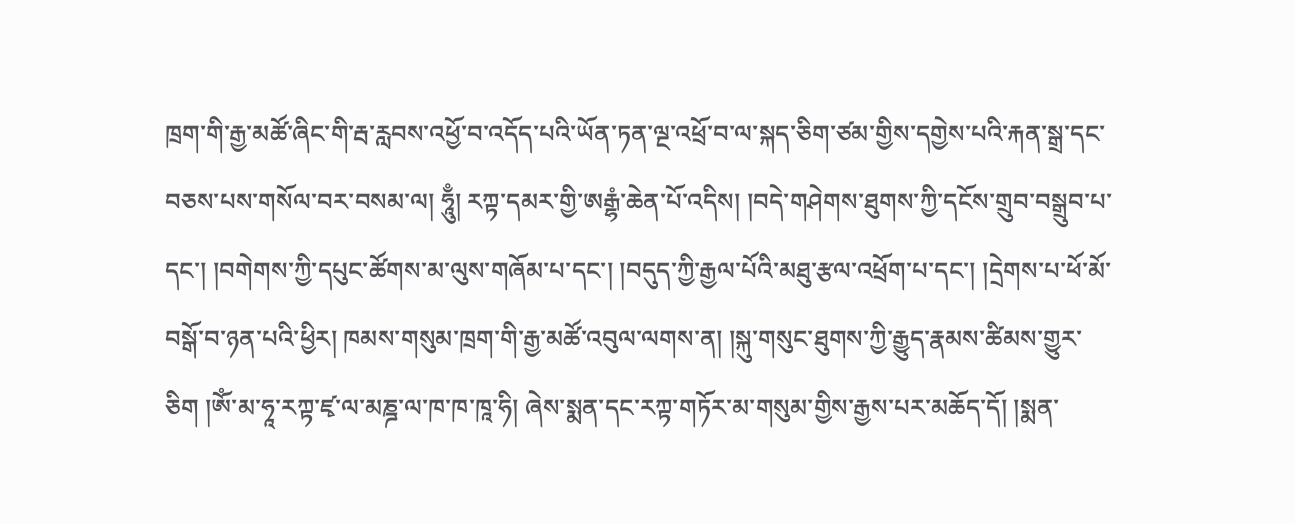ཁྲག་གི་རྒྱ་མཚོ་ཞིང་གི་རྦ་རླབས་འཕྱོ་བ་འདོད་པའི་ཡོན་ཏན་ལྔ་འཕྲོ་བ་ལ་སྐད་ཅིག་ཙམ་གྱིས་དགྱེས་པའི་རྐན་སྒྲ་དང་བཅས་པས་གསོལ་བར་བསམ་ལ། ཧཱུྃ། རཀྟ་དམར་གྱི་ཨརྒྷཾ་ཆེན་པོ་འདིས། །བདེ་གཤེགས་ཐུགས་ཀྱི་དངོས་གྲུབ་བསྒྲུབ་པ་དང་། །བགེགས་ཀྱི་དཔུང་ཚོགས་མ་ལུས་གཞོམ་པ་དང་། །བདུད་ཀྱི་རྒྱལ་པོའི་མཐུ་རྩལ་འཕྲོག་པ་དང་། །དྲེགས་པ་ཕོ་མོ་བསྒོ་བ་ཉན་པའི་ཕྱིར། ཁམས་གསུམ་ཁྲག་གི་རྒྱ་མཚོ་འབུལ་ལགས་ན། །སྐུ་གསུང་ཐུགས་ཀྱི་རྒྱུད་རྣམས་ཚིམས་གྱུར་ཅིག །ཨོཾ་མ་ཧཱ་རཀྟ་ཛྭ་ལ་མཎྜ་ལ་ཁ་ཁ་ཁཱ་ཧི། ཞེས་སྨན་དང་རཀྟ་གཏོར་མ་གསུམ་གྱིས་རྒྱས་པར་མཆོད་དོ། །སྨན་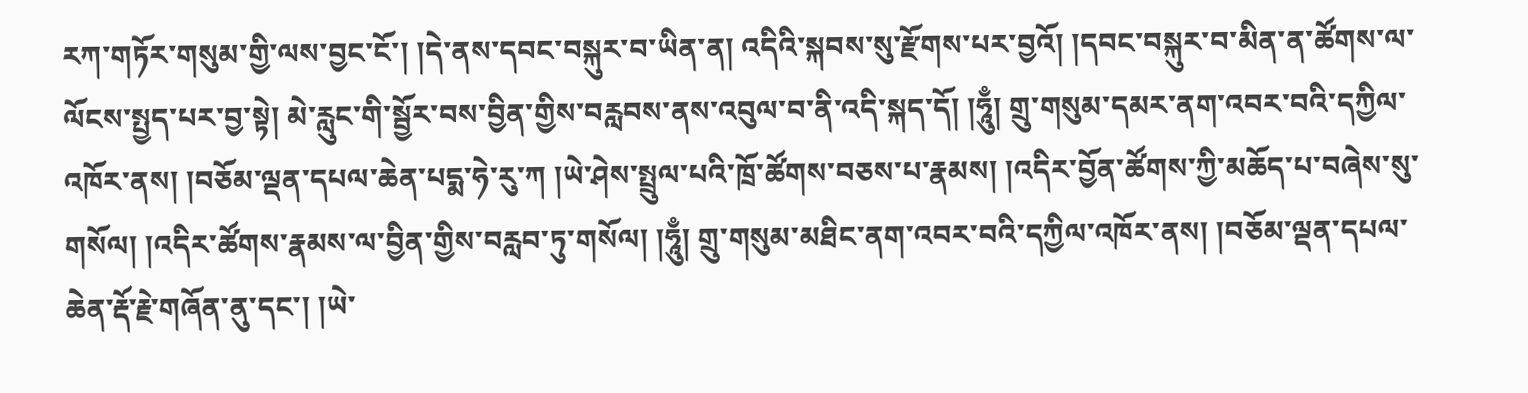རཀ་གཏོར་གསུམ་གྱི་ལས་བྱང་ངོ་། །དེ་ནས་དབང་བསྐུར་བ་ཡིན་ན། འདིའི་སྐབས་སུ་རྫོགས་པར་བྱའོ། །དབང་བསྐུར་བ་མིན་ན་ཚོགས་ལ་ལོངས་སྤྱད་པར་བྱ་སྟེ། མེ་རླུང་གི་སྦྱོར་བས་བྱིན་གྱིས་བརླབས་ནས་འབུལ་བ་ནི་འདི་སྐད་དོ། །ཧཱུྃ། གྲུ་གསུམ་དམར་ནག་འབར་བའི་དཀྱིལ་འཁོར་ནས། །བཅོམ་ལྡན་དཔལ་ཆེན་པདྨ་ཧེ་རུ་ཀ །ཡེ་ཤེས་སྤྲུལ་པའི་ཁྲོ་ཚོགས་བཅས་པ་རྣམས། །འདིར་བྱོན་ཚོགས་ཀྱི་མཆོད་པ་བཞེས་སུ་གསོལ། །འདིར་ཚོགས་རྣམས་ལ་བྱིན་གྱིས་བརླབ་ཏུ་གསོལ། །ཧཱུྃ། གྲུ་གསུམ་མཐིང་ནག་འབར་བའི་དཀྱིལ་འཁོར་ནས། །བཅོམ་ལྡན་དཔལ་ཆེན་རྡོ་རྗེ་གཞོན་ནུ་དང་། །ཡེ་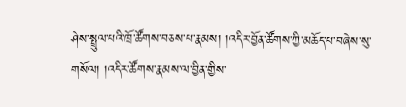ཤེས་སྤྲུལ་པའི་ཁྲོ་ཚོགས་བཅས་པ་རྣམས། །འདིར་བྱོན་ཚོགས་ཀྱི་མཆོད་པ་བཞེས་སུ་གསོལ། །འདིར་ཚོགས་རྣམས་ལ་བྱིན་གྱིས་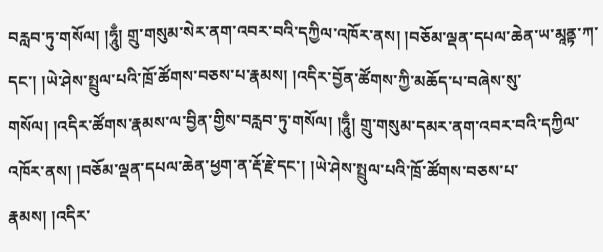བརླབ་ཏུ་གསོལ། །ཧཱུྃ། གྲུ་གསུམ་སེར་ནག་འབར་བའི་དཀྱིལ་འཁོར་ནས། །བཅོམ་ལྡན་དཔལ་ཆེན་ཡ་མཱནྟ་ཀ་དང་། །ཡེ་ཤེས་སྤྲུལ་པའི་ཁྲོ་ཚོགས་བཅས་པ་རྣམས། །འདིར་བྱོན་ཚོགས་ཀྱི་མཆོད་པ་བཞེས་སུ་གསོལ། །འདིར་ཚོགས་རྣམས་ལ་བྱིན་གྱིས་བརླབ་ཏུ་གསོལ། །ཧཱུྃ། གྲུ་གསུམ་དམར་ནག་འབར་བའི་དཀྱིལ་འཁོར་ནས། །བཅོམ་ལྡན་དཔལ་ཆེན་ཕྱག་ན་རྡོ་རྗེ་དང་། །ཡེ་ཤེས་སྤྲུལ་པའི་ཁྲོ་ཚོགས་བཅས་པ་རྣམས། །འདིར་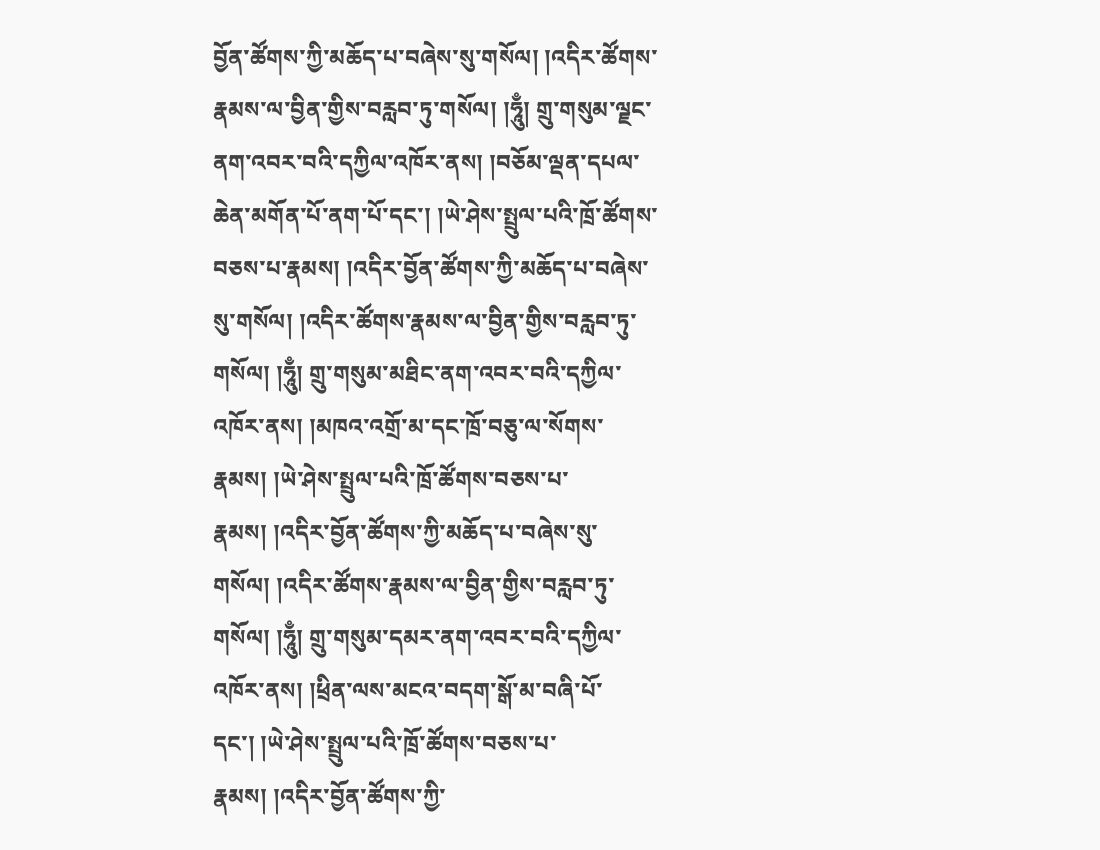བྱོན་ཚོགས་ཀྱི་མཆོད་པ་བཞེས་སུ་གསོལ། །འདིར་ཚོགས་རྣམས་ལ་བྱིན་གྱིས་བརླབ་ཏུ་གསོལ། །ཧཱུྃ། གྲུ་གསུམ་ལྗང་ནག་འབར་བའི་དཀྱིལ་འཁོར་ནས། །བཅོམ་ལྡན་དཔལ་ཆེན་མགོན་པོ་ནག་པོ་དང་། །ཡེ་ཤེས་སྤྲུལ་པའི་ཁྲོ་ཚོགས་བཅས་པ་རྣམས། །འདིར་བྱོན་ཚོགས་ཀྱི་མཆོད་པ་བཞེས་སུ་གསོལ། །འདིར་ཚོགས་རྣམས་ལ་བྱིན་གྱིས་བརླབ་ཏུ་གསོལ། །ཧཱུྃ། གྲུ་གསུམ་མཐིང་ནག་འབར་བའི་དཀྱིལ་འཁོར་ནས། །མཁའ་འགྲོ་མ་དང་ཁྲོ་བཅུ་ལ་སོགས་རྣམས། །ཡེ་ཤེས་སྤྲུལ་པའི་ཁྲོ་ཚོགས་བཅས་པ་རྣམས། །འདིར་བྱོན་ཚོགས་ཀྱི་མཆོད་པ་བཞེས་སུ་གསོལ། །འདིར་ཚོགས་རྣམས་ལ་བྱིན་གྱིས་བརླབ་ཏུ་གསོལ། །ཧཱུྃ། གྲུ་གསུམ་དམར་ནག་འབར་བའི་དཀྱིལ་འཁོར་ནས། །ཕྲིན་ལས་མངའ་བདག་སྒོ་མ་བཞི་པོ་དང་། །ཡེ་ཤེས་སྤྲུལ་པའི་ཁྲོ་ཚོགས་བཅས་པ་རྣམས། །འདིར་བྱོན་ཚོགས་ཀྱི་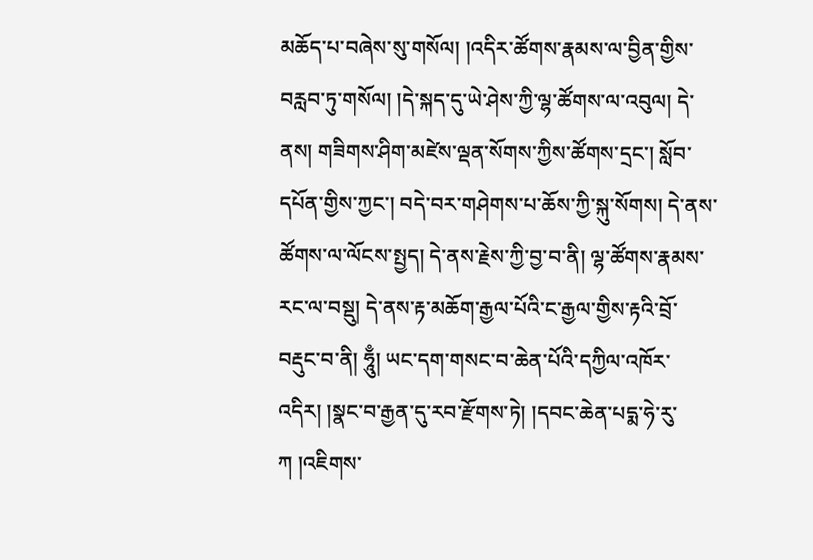མཆོད་པ་བཞེས་སུ་གསོལ། །འདིར་ཚོགས་རྣམས་ལ་བྱིན་གྱིས་བརླབ་ཏུ་གསོལ། །དེ་སྐད་དུ་ཡེ་ཤེས་ཀྱི་ལྷ་ཚོགས་ལ་འབུལ། དེ་ནས། གཟིགས་ཤིག་མཛེས་ལྡན་སོགས་ཀྱིས་ཚོགས་དྲང་། སློབ་དཔོན་གྱིས་ཀྱང་། བདེ་བར་གཤེགས་པ་ཆོས་ཀྱི་སྐུ་སོགས། དེ་ནས་ཚོགས་ལ་ལོངས་སྤྱད། དེ་ནས་རྗེས་ཀྱི་བྱ་བ་ནི། ལྷ་ཚོགས་རྣམས་རང་ལ་བསྡུ། དེ་ནས་རྟ་མཆོག་རྒྱལ་པོའི་ང་རྒྱལ་གྱིས་རྟའི་བྲོ་བརྡུང་བ་ནི། ཧཱུྃ། ཡང་དག་གསང་བ་ཆེན་པོའི་དཀྱིལ་འཁོར་འདིར། །སྣང་བ་རྒྱན་དུ་རབ་རྫོགས་ཏེ། །དབང་ཆེན་པདྨ་ཧེ་རུ་ཀ །འཇིགས་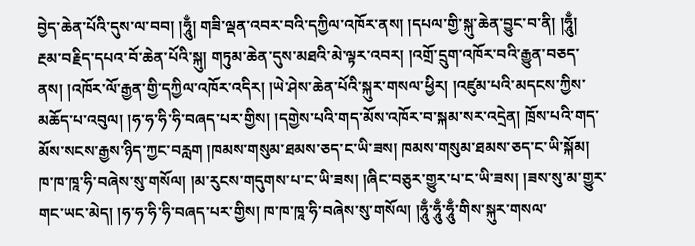བྱེད་ཆེན་པོའི་དུས་ལ་བབ། །ཧཱུྃ། གཟི་ལྡན་འབར་བའི་དཀྱིལ་འཁོར་ནས། །དཔལ་གྱི་སྐུ་ཆེན་བྱུང་བ་ནི། །ཧཱུྃ། རྔམ་བརྗིད་དཔའ་བོ་ཆེན་པོའི་སྐུ། གཏུམ་ཆེན་དུས་མཐའི་མེ་ལྟར་འབར། །འགྲོ་དྲུག་འཁོར་བའི་རྒྱུན་བཅད་ནས། །འཁོར་ལོ་རྒྱན་གྱི་དཀྱིལ་འཁོར་འདིར། །ཡེ་ཤེས་ཆེན་པོའི་སྐུར་གསལ་ཕྱིར། །འཛུམ་པའི་མདངས་ཀྱིས་མཆོད་པ་འབུལ། །ཧ་ཧ་ཧི་ཧི་བཞད་པར་གྱིས། །དགྱེས་པའི་གད་མོས་འཁོར་བ་སྐམ་སར་འདྲེན། ཁྲོས་པའི་གད་མོས་སངས་རྒྱས་ཉིད་ཀྱང་བརླག །ཁམས་གསུམ་ཐམས་ཅད་ང་ཡི་ཟས། ཁམས་གསུམ་ཐམས་ཅད་ང་ཡི་སྐོམ། ཁ་ཁ་ཁཱ་ཧི་བཞེས་སུ་གསོལ། །མ་རུངས་གདུགས་པ་ང་ཡི་ཟས། །ཞིང་བཅུར་གྱུར་པ་ང་ཡི་ཟས། །ཟས་སུ་མ་གྱུར་གང་ཡང་མེད། །ཧ་ཧ་ཧི་ཧི་བཞད་པར་གྱིས། ཁ་ཁ་ཁཱ་ཧི་བཞེས་སུ་གསོལ། །ཧཱུྃ་ཧཱུྃ་ཧཱུྃ་གིས་སྐུར་གསལ་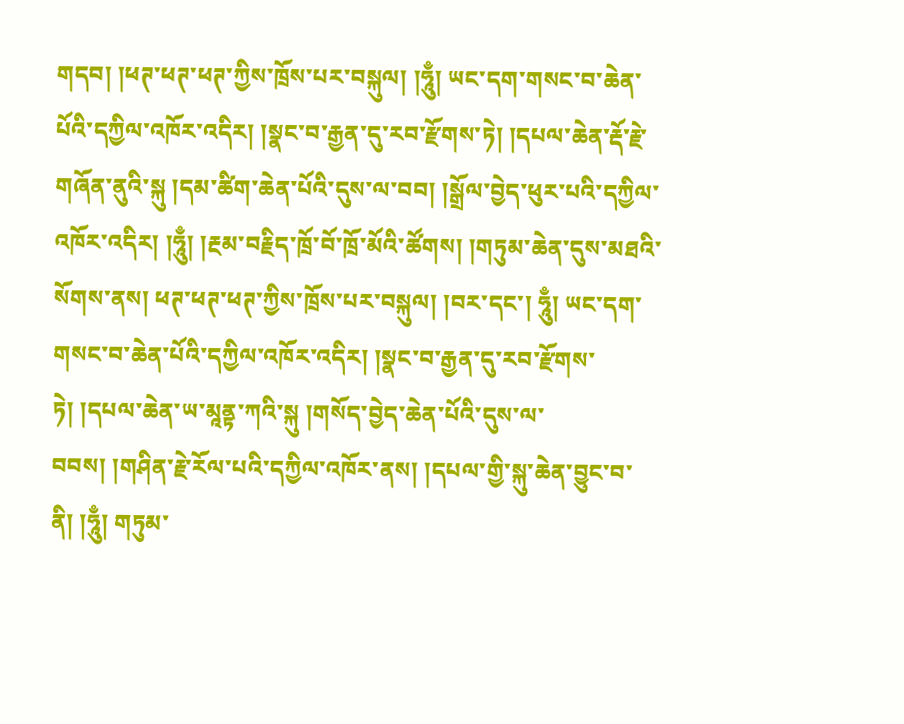གདབ། །ཕཊ་ཕཊ་ཕཊ་ཀྱིས་ཁྲོས་པར་བསྐུལ། །ཧཱུྃ། ཡང་དག་གསང་བ་ཆེན་པོའི་དཀྱིལ་འཁོར་འདིར། །སྣང་བ་རྒྱན་དུ་རབ་རྫོགས་ཏེ། །དཔལ་ཆེན་རྡོ་རྗེ་གཞོན་ནུའི་སྐུ །དམ་ཚིག་ཆེན་པོའི་དུས་ལ་བབ། །སྒྲོལ་བྱེད་ཕུར་པའི་དཀྱིལ་འཁོར་འདིར། །ཧཱུྃ། །རྔམ་བརྗིད་ཁྲོ་བོ་ཁྲོ་མོའི་ཚོགས། །གཏུམ་ཆེན་དུས་མཐའི་སོགས་ནས། ཕཊ་ཕཊ་ཕཊ་ཀྱིས་ཁྲོས་པར་བསྐུལ། །བར་དང་། ཧཱུྃ། ཡང་དག་གསང་བ་ཆེན་པོའི་དཀྱིལ་འཁོར་འདིར། །སྣང་བ་རྒྱན་དུ་རབ་རྫོགས་ཏེ། །དཔལ་ཆེན་ཡ་མཱནྟ་ཀའི་སྐུ །གསོད་བྱེད་ཆེན་པོའི་དུས་ལ་བབས། །གཤིན་རྗེ་རོལ་པའི་དཀྱིལ་འཁོར་ནས། །དཔལ་གྱི་སྐུ་ཆེན་བྱུང་བ་ནི། །ཧཱུྃ། གཏུམ་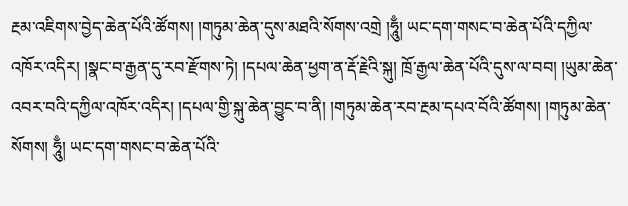རྔམ་འཇིགས་བྱེད་ཆེན་པོའི་ཚོགས། །གཏུམ་ཆེན་དུས་མཐའི་སོགས་འགྲེ །ཧཱུྃ། ཡང་དག་གསང་བ་ཆེན་པོའི་དཀྱིལ་འཁོར་འདིར། །སྣང་བ་རྒྱན་དུ་རབ་རྫོགས་ཏེ། །དཔལ་ཆེན་ཕྱག་ན་རྡོ་རྗེའི་སྐུ། ཁྲོ་རྒྱལ་ཆེན་པོའི་དུས་ལ་བབ། །ཡུམ་ཆེན་འབར་བའི་དཀྱིལ་འཁོར་འདིར། །དཔལ་གྱི་སྐུ་ཆེན་བྱུང་བ་ནི། །གཏུམ་ཆེན་རབ་རྔམ་དཔའ་བོའི་ཚོགས། །གཏུམ་ཆེན་སོགས། ཧཱུྃ། ཡང་དག་གསང་བ་ཆེན་པོའི་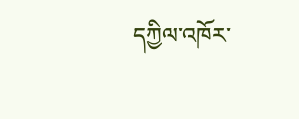དཀྱིལ་འཁོར་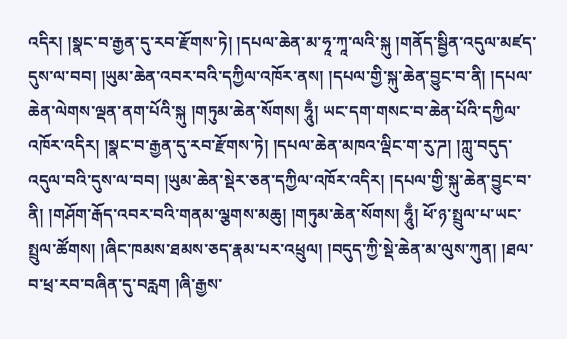འདིར། །སྣང་བ་རྒྱན་དུ་རབ་རྫོགས་ཏེ། །དཔལ་ཆེན་མ་ཧཱ་ཀཱ་ལའི་སྐུ །གནོད་སྦྱིན་འདུལ་མཛད་དུས་ལ་བབ། །ཡུམ་ཆེན་འབར་བའི་དཀྱིལ་འཁོར་ནས། །དཔལ་གྱི་སྐུ་ཆེན་བྱུང་བ་ནི། །དཔལ་ཆེན་ལེགས་ལྡན་ནག་པོའི་སྐུ །གཏུམ་ཆེན་སོགས། ཧཱུྃ། ཡང་དག་གསང་བ་ཆེན་པོའི་དཀྱིལ་འཁོར་འདིར། །སྣང་བ་རྒྱན་དུ་རབ་རྫོགས་ཏེ། །དཔལ་ཆེན་མཁའ་ལྡིང་ག་རུ་ཌ། །ཀླུ་བདུད་འདུལ་བའི་དུས་ལ་བབ། །ཡུམ་ཆེན་སྡེར་ཅན་དཀྱིལ་འཁོར་འདིར། །དཔལ་གྱི་སྐུ་ཆེན་བྱུང་བ་ནི། །གཤོག་རྒོད་འབར་བའི་གནམ་ལྕགས་མཆུ། །གཏུམ་ཆེན་སོགས། ཧཱུྃ། ཕོ་ཉ་སྤྲུལ་པ་ཡང་སྤྲུལ་ཚོགས། །ཞིང་ཁམས་ཐམས་ཅད་རྣམ་པར་འཕྲུལ། །བདུད་ཀྱི་སྡེ་ཆེན་མ་ལུས་ཀུན། །ཐལ་བ་ཕྲ་རབ་བཞིན་དུ་བརླག །ཞི་རྒྱས་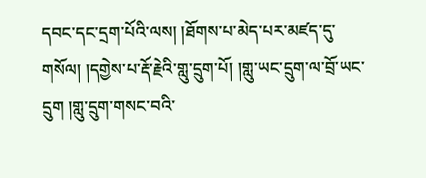དབང་དང་དྲག་པོའི་ལས། །ཐོགས་པ་མེད་པར་མཛད་དུ་གསོལ། །དགྱེས་པ་རྡོ་རྗེའི་གླུ་དྲུག་པོ། །གླུ་ཡང་དྲུག་ལ་བྲོ་ཡང་དྲུག །གླུ་དྲུག་གསང་བའི་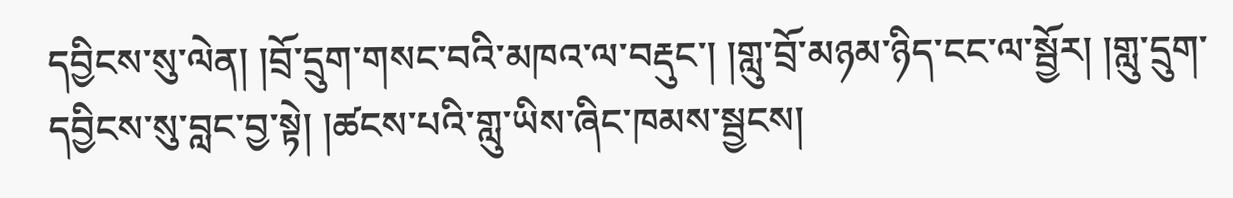དབྱིངས་སུ་ལེན། །བྲོ་དྲུག་གསང་བའི་མཁའ་ལ་བརྡུང་། །གླུ་བྲོ་མཉམ་ཉིད་ངང་ལ་སྦྱོར། །གླུ་དྲུག་དབྱིངས་སུ་བླང་བྱ་སྟེ། །ཚངས་པའི་གླུ་ཡིས་ཞིང་ཁམས་སྦྱངས།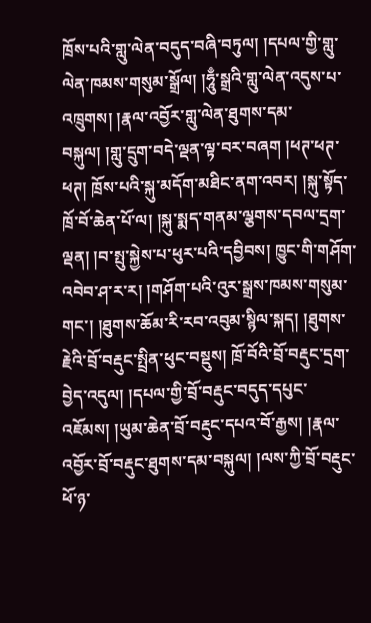ཁྲོས་པའི་གླུ་ལེན་བདུད་བཞི་བཏུལ། །དཔལ་གྱི་གླུ་ལེན་ཁམས་གསུམ་སྒྲོལ། །ཧཱུྃ་སྒྲའི་གླུ་ལེན་འདུས་པ་འཁྲུགས། །རྣལ་འབྱོར་གླུ་ལེན་ཐུགས་དམ་བསྐུལ། །གླུ་དྲུག་བདེ་ལྡན་ལྟ་བར་བཞག །ཕཊ་ཕཊ་ཕཊ། ཁྲོས་པའི་སྐུ་མདོག་མཐིང་ནག་འབར། །སྐུ་སྟོད་ཁྲོ་བོ་ཆེན་པོ་ལ། །སྐུ་སྨད་གནམ་ལྕགས་དབལ་དྲག་ལྡན། །བ་སྤུ་སྐྱེས་པ་ཕུར་པའི་དབྱིབས། ཁྱུང་གི་གཤོག་འབེབ་ཤ་ར་ར། །གཤོག་པའི་འུར་སྒྲས་ཁམས་གསུམ་གང་། །ཐུགས་ཆོམ་རི་རབ་འབུམ་སྙིལ་སྐད། །ཐུགས་རྗེའི་བྲོ་བརྡུང་སྤྲིན་ཕུང་བསྡུས། ཁྲོ་བོའི་བྲོ་བརྡུང་དྲག་བྱེད་འདུལ། །དཔལ་གྱི་བྲོ་བརྡུང་བདུད་དཔུང་འཇོམས། །ཡུམ་ཆེན་བྲོ་བརྡུང་དཔའ་བོ་རྒྱས། །རྣལ་འབྱོར་བྲོ་བརྡུང་ཐུགས་དམ་བསྐུལ། །ལས་ཀྱི་བྲོ་བརྡུང་ཕོ་ཉ་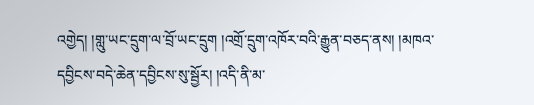འགྱེད། །གླུ་ཡང་དྲུག་ལ་བྲོ་ཡང་དྲུག །འགྲོ་དྲུག་འཁོར་བའི་རྒྱུན་བཅད་ནས། །མཁའ་དབྱིངས་བདེ་ཆེན་དབྱིངས་སུ་སྦྱོར། །འདི་ནི་མ་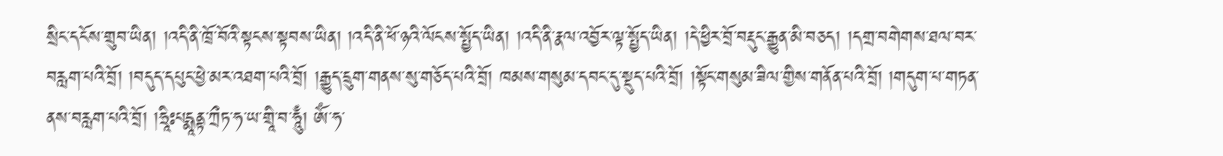སྲིང་དངོས་གྲུབ་ཡིན། །འདི་ནི་ཁྲོ་བོའི་སྟངས་སྟབས་ཡིན། །འདི་ནི་ཕོ་ཉའི་ལོངས་སྤྱོད་ཡིན། །འདི་ནི་རྣལ་འབྱོར་ལྟ་སྤྱོད་ཡིན། །དེ་ཕྱིར་བྲོ་བརྡུང་རྒྱུན་མི་བཅད། །དགྲ་བགེགས་ཐལ་བར་བརླག་པའི་བྲོ། །བདུད་དཔུང་ཕྱེ་མར་འཐག་པའི་བྲོ། །རྒྱུད་དྲུག་གནས་སུ་གཅོད་པའི་བྲོ། ཁམས་གསུམ་དབང་དུ་སྡུད་པའི་བྲོ། །སྟོང་གསུམ་ཟིལ་གྱིས་གནོན་པའི་བྲོ། །གདུག་པ་གཏན་ནས་བརླག་པའི་བྲོ། །ཧྲཱིཿཔདྨཱནྟ་ཀྲྀཏ་ཧ་ཡ་གྲཱི་བ་ཧཱུྃ། ཨོཾ་ཧ་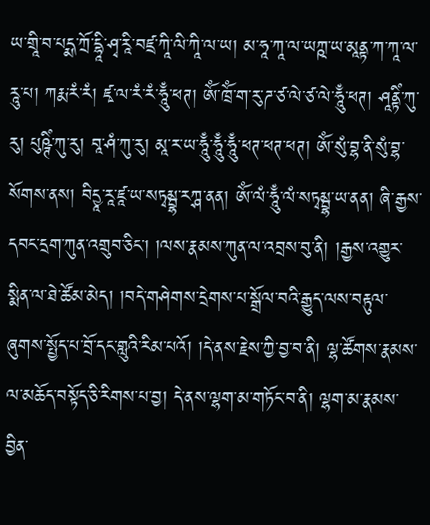ཡ་གྲཱི་བ་པདྨ་ཀྲོ་དྷཱི་ཤྭ་རཱི་བཛྲ་ཀཱི་ལི་ཀཱི་ལ་ཡ། མ་ཧཱ་ཀཱ་ལ་ཡཀྵ་ཡ་མཱནྟ་ཀ་ཀཱ་ལ་རཱུ་པ། ཀརྨ་རཾ་རཾ། ཛྭ་ལ་རཾ་རཾ་ཧཱུྃ་ཕཊ། ཨོཾ་ཁྲོཾ་ག་རུ་ཌ་ཙ་ལེ་ཙ་ལེ་ཧཱུྃ་ཕཊ། ཤཱནྟིཾ་ཀུ་རུ། པུཥྚིཾ་ཀུ་རུ། བཱ་ཤཾ་ཀུ་རུ། མཱ་ར་ཡ་ཧཱུྃ་ཧཱུྃ་ཧཱུྃ་ཕཊ་ཕཊ་ཕཊ། ཨོཾ་སུཾ་བྷ་ནི་སུཾ་བྷ་སོགས་ནས། བིདྱཱ་རཱ་ཛཱ་ཡ་སཏྭམྦྷ་རཀྴ་ནན། ཨོཾ་ལཾ་ཧཱུྃ་ལཾ་སཏྭམྦྷ་ཡ་ནན། ཞི་རྒྱས་དབང་དྲག་ཀུན་འགྲུབ་ཅིང་། །ལས་རྣམས་ཀུན་ལ་འབྲས་བུ་ནི། །རྒྱས་འགྱུར་སྨིན་ལ་ཐེ་ཚོམ་མེད། །བདེ་གཤེགས་དྲེགས་པ་སྒྲོལ་བའི་རྒྱུད་ལས་བརྟུལ་ཞུགས་སྤྱོད་པ་བྲོ་དང་གླུའི་རིམ་པའོ། །དེ་ནས་རྗེས་ཀྱི་བྱ་བ་ནི། ལྷ་ཚོགས་རྣམས་ལ་མཆོད་བསྟོད་ཅི་རིགས་པ་བྱ། དེ་ནས་ལྷག་མ་གཏོང་བ་ནི། ལྷག་མ་རྣམས་བྱིན་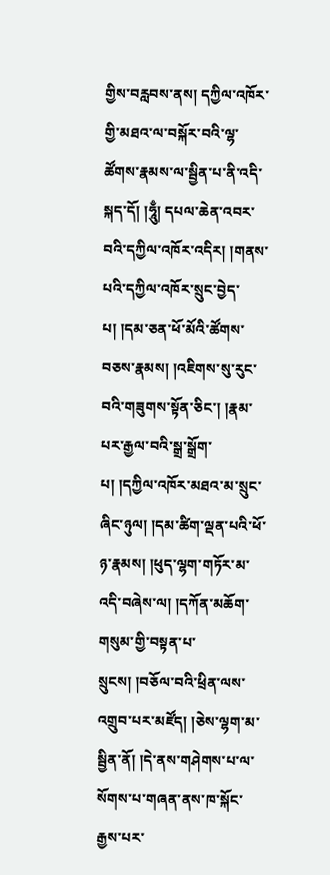གྱིས་བརླབས་ནས། དཀྱིལ་འཁོར་གྱི་མཐའ་ལ་བསྐོར་བའི་ལྷ་ཚོགས་རྣམས་ལ་སྦྱིན་པ་ནི་འདི་སྐད་དོ། །ཧཱུྃ། དཔལ་ཆེན་འབར་བའི་དཀྱིལ་འཁོར་འདིར། །གནས་པའི་དཀྱིལ་འཁོར་སྲུང་བྱེད་པ། །དམ་ཅན་ཕོ་མོའི་ཚོགས་བཅས་རྣམས། །འཇིགས་སུ་རུང་བའི་གཟུགས་སྟོན་ཅིང་། །རྣམ་པར་རྒྱལ་བའི་སྒྲ་སྒྲོག་པ། །དཀྱིལ་འཁོར་མཐའ་མ་སྲུང་ཞིང་ཉུལ། །དམ་ཚིག་ལྡན་པའི་ཕོ་ཉ་རྣམས། །ཕུད་ལྷག་གཏོར་མ་འདི་བཞེས་ལ། །དཀོན་མཆོག་གསུམ་གྱི་བསྟན་པ་སྲུངས། །བཅོལ་བའི་ཕྲིན་ལས་འགྲུབ་པར་མཛོད། །ཅེས་ལྷག་མ་སྦྱིན་ནོ། །དེ་ནས་གཤེགས་པ་ལ་སོགས་པ་གཞན་ནས་ཁ་སྐོང་རྒྱས་པར་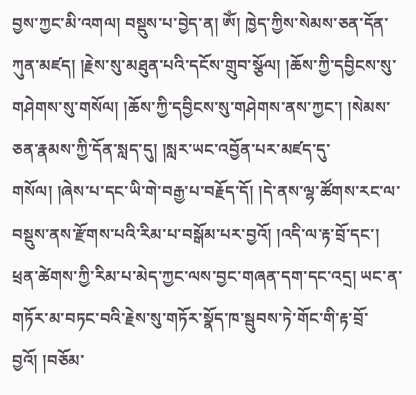བྱས་ཀྱང་མི་འགལ། བསྡུས་པ་བྱེད་ན། ཨོཾ། ཁྱེད་ཀྱིས་སེམས་ཅན་དོན་ཀུན་མཛད། །རྗེས་སུ་མཐུན་པའི་དངོས་གྲུབ་སྩོལ། །ཆོས་ཀྱི་དབྱིངས་སུ་གཤེགས་སུ་གསོལ། །ཆོས་ཀྱི་དབྱིངས་སུ་གཤེགས་ནས་ཀྱང་། །སེམས་ཅན་རྣམས་ཀྱི་དོན་སླད་དུ། །སླར་ཡང་འབྱོན་པར་མཛད་དུ་གསོལ། །ཞེས་པ་དང་ཡི་གེ་བརྒྱ་པ་བརྗོད་དོ། །དེ་ནས་ལྷ་ཚོགས་རང་ལ་བསྡུས་ནས་རྫོགས་པའི་རིམ་པ་བསྒོམ་པར་བྱའོ། །འདི་ལ་རྟ་བྲོ་དང་། ཕྲན་ཚེགས་ཀྱི་རིམ་པ་མེད་ཀྱང་ལས་བྱང་གཞན་དག་དང་འདྲ། ཡང་ན་གཏོར་མ་བཏང་བའི་རྗེས་སུ་གཏོར་སྣོད་ཁ་སྦུབས་ཏེ་གོང་གི་རྟ་བྲོ་བྱའོ། །བཅོམ་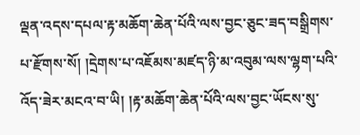ལྡན་འདས་དཔལ་རྟ་མཆོག་ཆེན་པོའི་ལས་བྱང་ཅུང་ཟད་བསྒྲིགས་པ་རྫོགས་སོ། །དྲེགས་པ་འཇོམས་མཛད་ཉི་མ་འབུམ་ལས་ལྷག་པའི་འོད་ཟེར་མངའ་བ་ཡི། །རྟ་མཆོག་ཆེན་པོའི་ལས་བྱང་ཡོངས་སུ་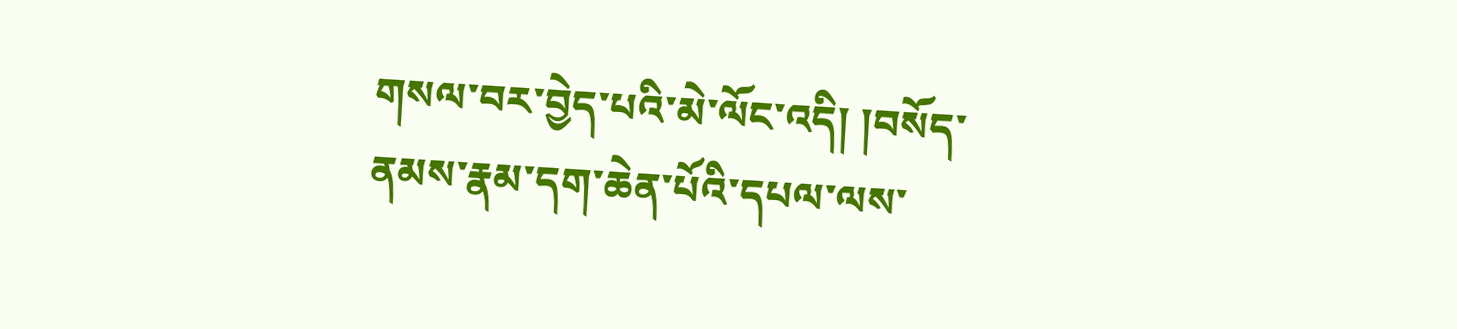གསལ་བར་བྱེད་པའི་མེ་ལོང་འདི། །བསོད་ནམས་རྣམ་དག་ཆེན་པོའི་དཔལ་ལས་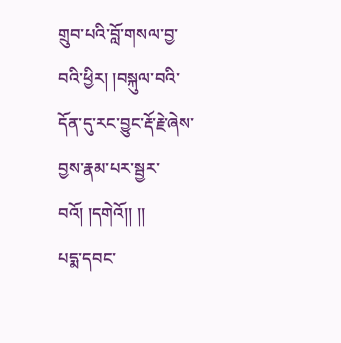གྲུབ་པའི་བློ་གསལ་བྱ་བའི་ཕྱིར། །བསྐུལ་བའི་དོན་དུ་རང་བྱུང་རྡོ་རྗེ་ཞེས་བྱས་རྣམ་པར་སྦྱར་བའོ། །དགེའོ།། །།
པདྨ་དབང་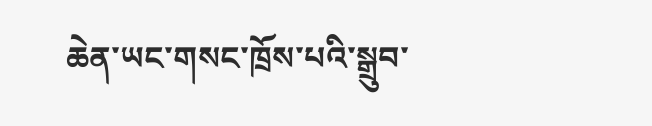ཆེན་ཡང་གསང་ཁྲོས་པའི་སྒྲུབ་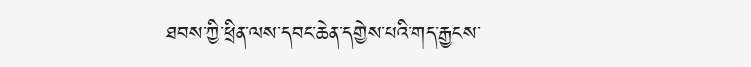ཐབས་ཀྱི་ཕྲིན་ལས་དབང་ཆེན་དགྱེས་པའི་གད་རྒྱངས་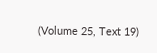(Volume 25, Text 19)